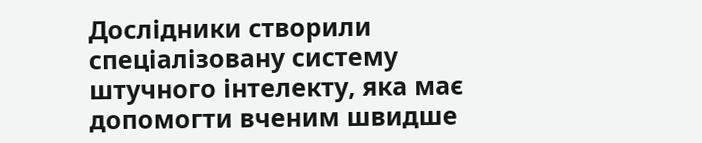Дослідники створили спеціалізовану систему штучного інтелекту, яка має допомогти вченим швидше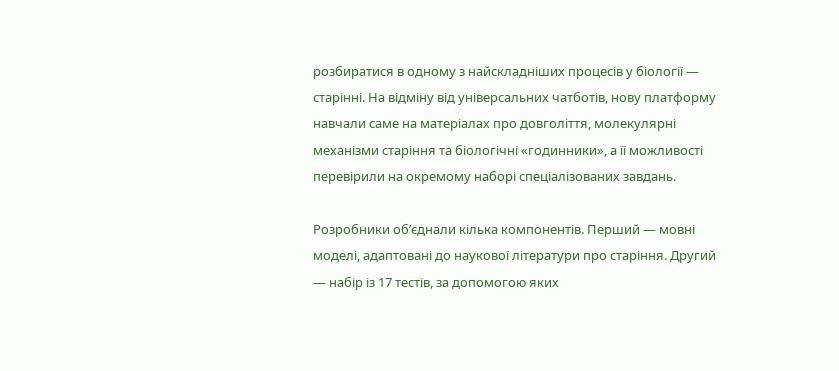розбиратися в одному з найскладніших процесів у біології — старінні. На відміну від універсальних чатботів, нову платформу навчали саме на матеріалах про довголіття, молекулярні механізми старіння та біологічні «годинники», а її можливості перевірили на окремому наборі спеціалізованих завдань.

Розробники об’єднали кілька компонентів. Перший — мовні моделі, адаптовані до наукової літератури про старіння. Другий — набір із 17 тестів, за допомогою яких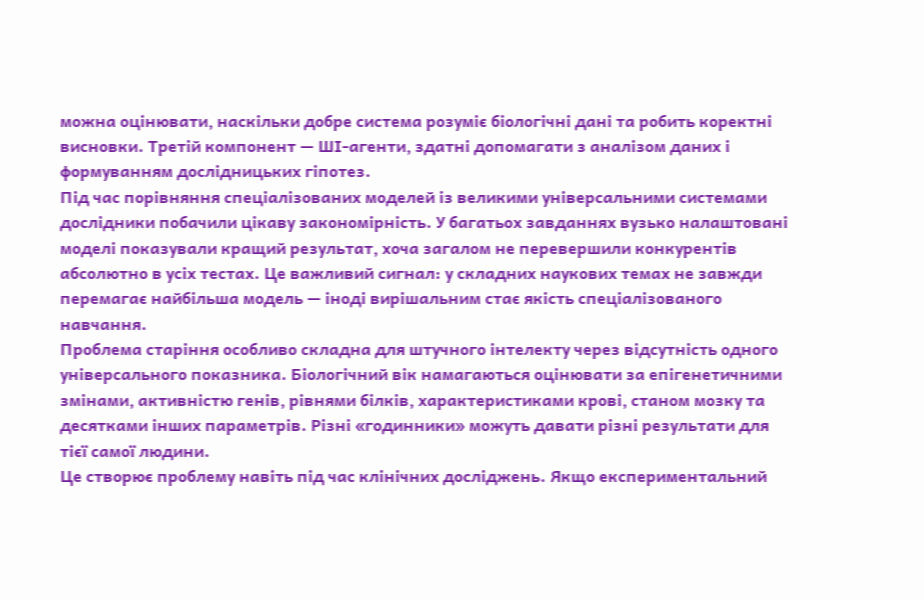можна оцінювати, наскільки добре система розуміє біологічні дані та робить коректні висновки. Третій компонент — ШІ-агенти, здатні допомагати з аналізом даних і формуванням дослідницьких гіпотез.
Під час порівняння спеціалізованих моделей із великими універсальними системами дослідники побачили цікаву закономірність. У багатьох завданнях вузько налаштовані моделі показували кращий результат, хоча загалом не перевершили конкурентів абсолютно в усіх тестах. Це важливий сигнал: у складних наукових темах не завжди перемагає найбільша модель — іноді вирішальним стає якість спеціалізованого навчання.
Проблема старіння особливо складна для штучного інтелекту через відсутність одного універсального показника. Біологічний вік намагаються оцінювати за епігенетичними змінами, активністю генів, рівнями білків, характеристиками крові, станом мозку та десятками інших параметрів. Різні «годинники» можуть давати різні результати для тієї самої людини.
Це створює проблему навіть під час клінічних досліджень. Якщо експериментальний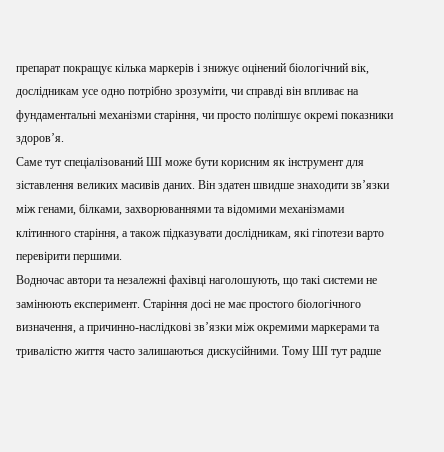препарат покращує кілька маркерів і знижує оцінений біологічний вік, дослідникам усе одно потрібно зрозуміти, чи справді він впливає на фундаментальні механізми старіння, чи просто поліпшує окремі показники здоров’я.
Саме тут спеціалізований ШІ може бути корисним як інструмент для зіставлення великих масивів даних. Він здатен швидше знаходити зв’язки між генами, білками, захворюваннями та відомими механізмами клітинного старіння, а також підказувати дослідникам, які гіпотези варто перевірити першими.
Водночас автори та незалежні фахівці наголошують, що такі системи не замінюють експеримент. Старіння досі не має простого біологічного визначення, а причинно-наслідкові зв’язки між окремими маркерами та тривалістю життя часто залишаються дискусійними. Тому ШІ тут радше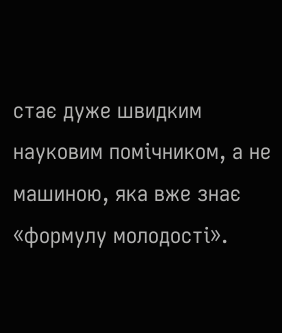стає дуже швидким науковим помічником, а не машиною, яка вже знає «формулу молодості».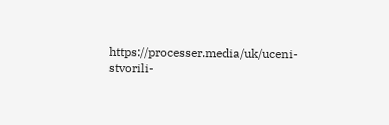https://processer.media/uk/uceni-stvorili-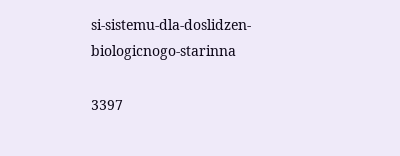si-sistemu-dla-doslidzen-biologicnogo-starinna

3397